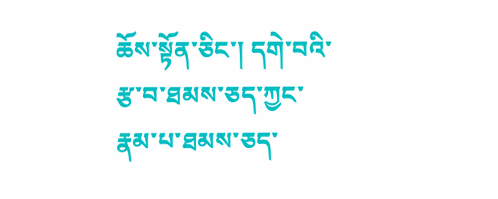ཆོས་སྟོན་ཅིང་། དགེ་བའི་རྩ་བ་ཐམས་ཅད་ཀྱང་རྣམ་པ་ཐམས་ཅད་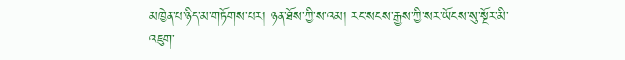མཁྱེན་པ་ཉིད་མ་གཏོགས་པར། ཉན་ཐོས་ཀྱི་ས་འམ། རང་སངས་རྒྱས་ཀྱི་སར་ཡོངས་སུ་སྔོར་མི་འཇུག་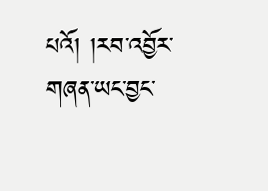པའོ། །རབ་འབྱོར་གཞན་ཡང་བྱང་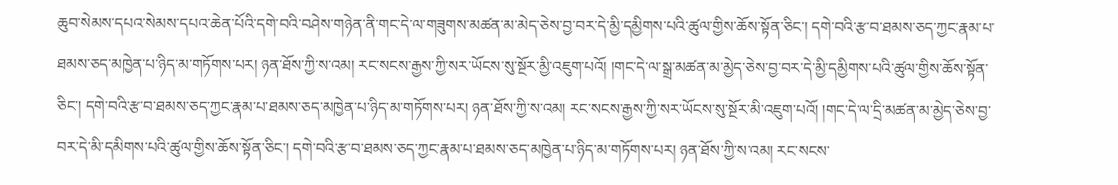ཆུབ་སེམས་དཔའ་སེམས་དཔའ་ཆེན་པོའི་དགེ་བའི་བཤེས་གཉེན་ནི་གང་དེ་ལ་གཟུགས་མཚན་མ་མེད་ཅེས་བྱ་བར་དེ་མྱི་དམྱིགས་པའི་ཚུལ་གྱིས་ཆོས་སྟོན་ཅིང་། དགེ་བའི་རྩ་བ་ཐམས་ཅད་ཀྱང་རྣམ་པ་ཐམས་ཅད་མཁྱེན་པ་ཉིད་མ་གཏོགས་པར། ཉན་ཐོས་ཀྱི་ས་འམ། རང་སངས་རྒྱས་ཀྱི་སར་ཡོངས་སུ་སྔོར་མྱི་འཇུག་པའོ། །གང་དེ་ལ་སྒྲ་མཚན་མ་མྱེད་ཅེས་བྱ་བར་དེ་མྱི་དམྱིགས་པའི་ཚུལ་གྱིས་ཆོས་སྟོན་ཅིང་། དགེ་བའི་རྩ་བ་ཐམས་ཅད་ཀྱང་རྣམ་པ་ཐམས་ཅད་མཁྱེན་པ་ཉིད་མ་གཏོགས་པར། ཉན་ཐོས་ཀྱི་ས་འམ། རང་སངས་རྒྱས་ཀྱི་སར་ཡོངས་སུ་སྔོར་མི་འཇུག་པའོ། །གང་དེ་ལ་དྲི་མཚན་མ་མྱེད་ཅེས་བྱ་བར་དེ་མི་དམིགས་པའི་ཚུལ་གྱིས་ཆོས་སྟོན་ཅིང་། དགེ་བའི་རྩ་བ་ཐམས་ཅད་ཀྱང་རྣམ་པ་ཐམས་ཅད་མཁྱེན་པ་ཉིད་མ་གཏོགས་པར། ཉན་ཐོས་ཀྱི་ས་འམ། རང་སངས་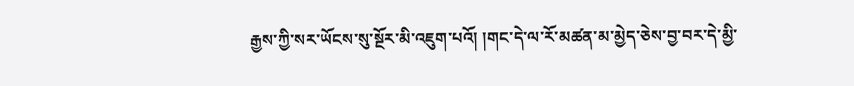རྒྱས་ཀྱི་སར་ཡོངས་སུ་སྔོར་མི་འཇུག་པའོ། །གང་དེ་ལ་རོ་མཚན་མ་མྱེད་ཅེས་བྱ་བར་དེ་མྱི་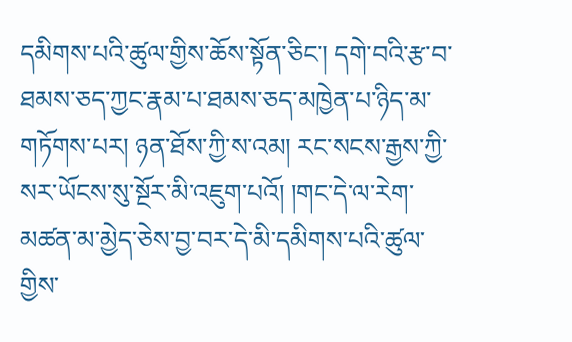དམིགས་པའི་ཚུལ་གྱིས་ཆོས་སྟོན་ཅིང་། དགེ་བའི་རྩ་བ་ཐམས་ཅད་ཀྱང་རྣམ་པ་ཐམས་ཅད་མཁྱེན་པ་ཉིད་མ་གཏོགས་པར། ཉན་ཐོས་ཀྱི་ས་འམ། རང་སངས་རྒྱས་ཀྱི་སར་ཡོངས་སུ་སྔོར་མི་འཇུག་པའོ། །གང་དེ་ལ་རེག་མཚན་མ་མྱེད་ཅེས་བྱ་བར་དེ་མི་དམིགས་པའི་ཚུལ་གྱིས་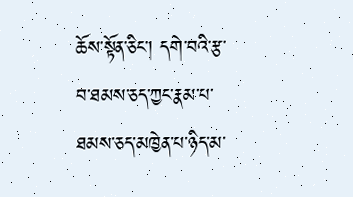ཆོས་སྟོན་ཅིང་། དགེ་བའི་རྩ་བ་ཐམས་ཅད་ཀྱང་རྣམ་པ་ཐམས་ཅད་མཁྱེན་པ་ཉིད་མ་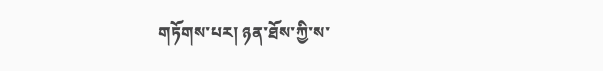གཏོགས་པར། ཉན་ཐོས་ཀྱི་ས་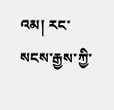འམ། རང་སངས་རྒྱས་ཀྱི་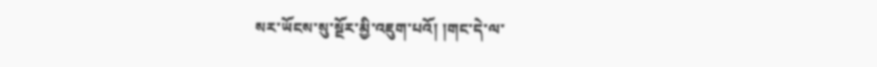སར་ཡོངས་སུ་སྔོར་མྱི་འཇུག་པའོ། །གང་དེ་ལ་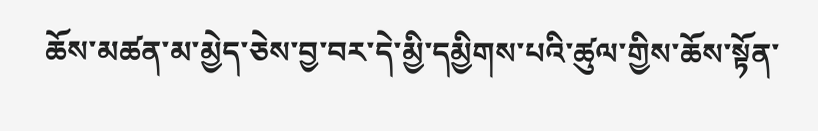ཆོས་མཚན་མ་མྱེད་ཅེས་བྱ་བར་དེ་མྱི་དམྱིགས་པའི་ཚུལ་གྱིས་ཆོས་སྟོན་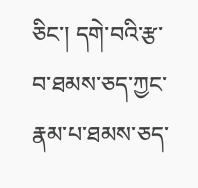ཅིང་། དགེ་བའི་རྩ་བ་ཐམས་ཅད་ཀྱང་རྣམ་པ་ཐམས་ཅད་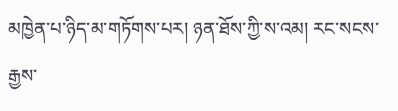མཁྱེན་པ་ཉིད་མ་གཏོགས་པར། ཉན་ཐོས་ཀྱི་ས་འམ། རང་སངས་རྒྱས་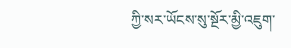ཀྱི་སར་ཡོངས་སུ་སྔོར་མྱི་འཇུག་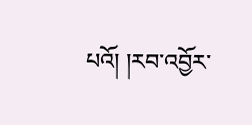པའོ། །རབ་འབྱོར་